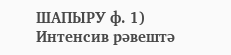ШАПЫРУ ф. 1) Интенсив рәвештә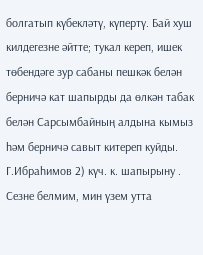болгатып күбекләтү, күпертү. Бай хуш килдегезне әйтте; тукал кереп, ишек төбендәге зур сабаны пешкәк белән берничә кат шапырды да өлкән табак белән Сарсымбайның алдына кымыз һәм берничә савыт китереп куйды. Г.Ибраһимов 2) күч. к. шапырыну . Сезне белмим, мин үзем утта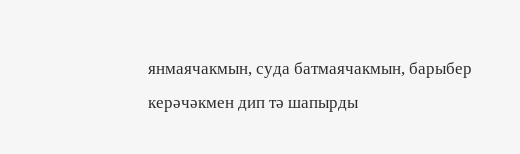янмаячакмын, суда батмаячакмын, барыбер керәчәкмен дип тә шапырды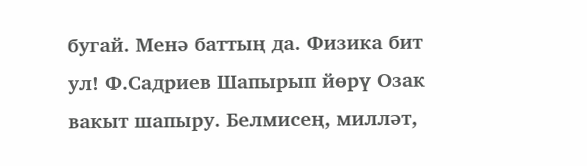бугай. Менә баттың да. Физика бит ул! Ф.Садриев Шапырып йөрү Озак вакыт шапыру. Белмисең, милләт,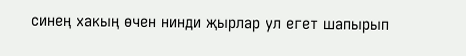синең хакың өчен нинди җырлар ул егет шапырып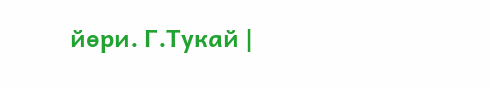йөри. Г.Тукай |